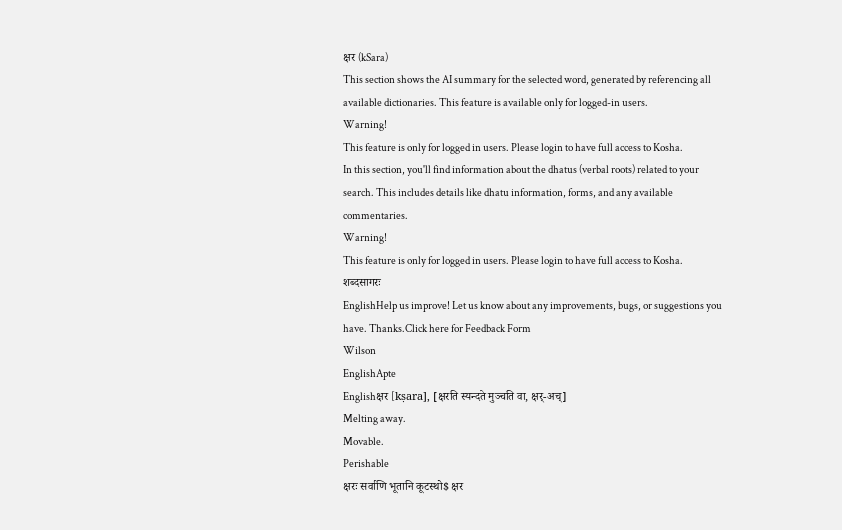क्षर (kSara)
This section shows the AI summary for the selected word, generated by referencing all available dictionaries. This feature is available only for logged-in users.
Warning!
This feature is only for logged in users. Please login to have full access to Kosha.
In this section, you'll find information about the dhatus (verbal roots) related to your search. This includes details like dhatu information, forms, and any available commentaries.
Warning!
This feature is only for logged in users. Please login to have full access to Kosha.
शब्दसागरः
EnglishHelp us improve! Let us know about any improvements, bugs, or suggestions you have. Thanks.Click here for Feedback Form
Wilson
EnglishApte
Englishक्षर [kṣara], [क्षरति स्यन्दते मुञ्चति वा, क्षर्-अच्]
Melting away.
Movable.
Perishable
क्षरः सर्वाणि भूतानि कूटस्थो$ क्षर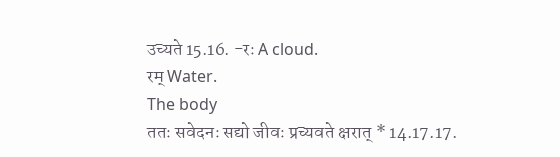उच्यते 15.16. -रः A cloud.
रम् Water.
The body
ततः सवेदनः सद्यो जीवः प्रच्यवते क्षरात् * 14.17.17.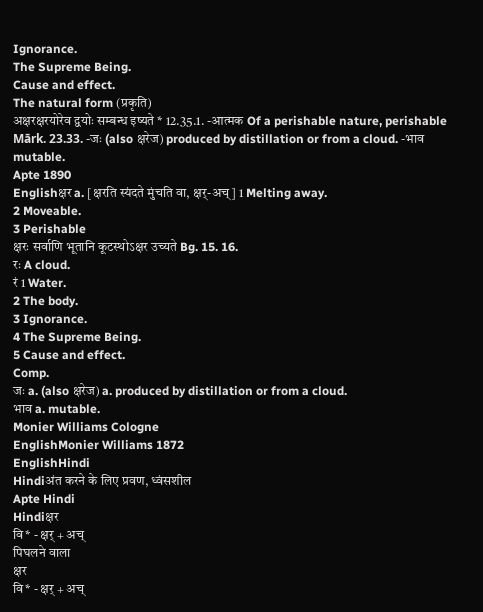Ignorance.
The Supreme Being.
Cause and effect.
The natural form (प्रकृति)
अक्षरक्षरयोरेव द्वयोः सम्बन्ध इष्यते * 12.35.1. -आत्मक Of a perishable nature, perishable
Mārk. 23.33. -जः (also क्षरेज) produced by distillation or from a cloud. -भाव mutable.
Apte 1890
Englishक्षर a. [क्षरति स्यंदते मुंचति वा, क्षर्-अच्] 1 Melting away.
2 Moveable.
3 Perishable
क्षरः सर्वाणि भूतानि कूटस्थोऽक्षर उच्यते Bg. 15. 16.
रः A cloud.
रं 1 Water.
2 The body.
3 Ignorance.
4 The Supreme Being.
5 Cause and effect.
Comp.
जः a. (also क्षरेज) a. produced by distillation or from a cloud.
भाव a. mutable.
Monier Williams Cologne
EnglishMonier Williams 1872
EnglishHindi
Hindiअंत करने के लिए प्रवण, ध्वंसशील
Apte Hindi
Hindiक्षर
वि* - क्षर् + अच्
पिघलने वाला
क्षर
वि* - क्षर् + अच्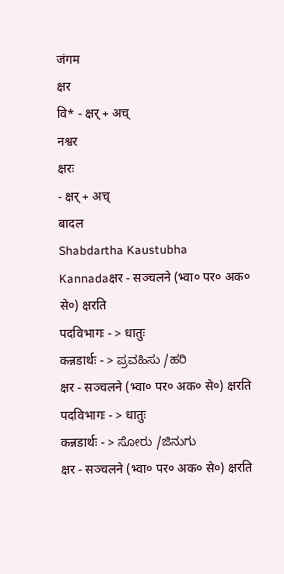जंगम
क्षर
वि* - क्षर् + अच्
नश्वर
क्षरः
- क्षर् + अच्
बादल
Shabdartha Kaustubha
Kannadaक्षर - सञ्चलने (भ्वा० पर० अक० से०) क्षरति
पदविभागः - > धातुः
कन्नडार्थः - > ಪ್ರವಹಿಸು /ಹರಿ
क्षर - सञ्चलने (भ्वा० पर० अक० से०) क्षरति
पदविभागः - > धातुः
कन्नडार्थः - > ಸೋರು /ಜಿನುಗು
क्षर - सञ्चलने (भ्वा० पर० अक० से०) क्षरति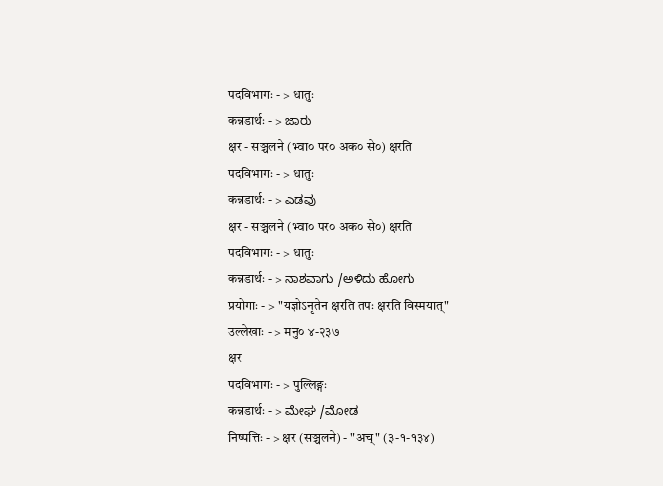पदविभागः - > धातुः
कन्नडार्थः - > ಜಾರು
क्षर - सञ्चलने (भ्वा० पर० अक० से०) क्षरति
पदविभागः - > धातुः
कन्नडार्थः - > ಎಡವು
क्षर - सञ्चलने (भ्वा० पर० अक० से०) क्षरति
पदविभागः - > धातुः
कन्नडार्थः - > ನಾಶವಾಗು /ಅಳಿದು ಹೋಗು
प्रयोगाः - > "यज्ञोऽनृतेन क्षरति तपः क्षरति विस्मयात्"
उल्लेखाः - > मनु० ४-२३७
क्षर
पदविभागः - > पुल्लिङ्गः
कन्नडार्थः - > ಮೇಘ /ಮೋಡ
निष्पत्तिः - > क्षर (सञ्चलने) - "अच्" (३-१-१३४)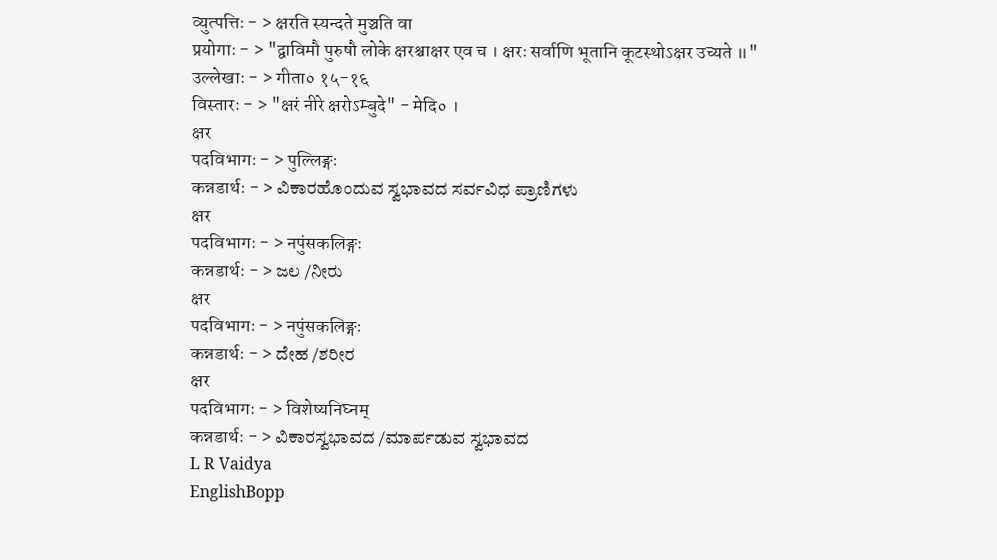व्युत्पत्तिः - > क्षरति स्यन्दते मुञ्चति वा
प्रयोगाः - > "द्वाविमौ पुरुषौ लोके क्षरश्चाक्षर एव च । क्षरः सर्वाणि भूतानि कूटस्थोऽक्षर उच्यते ॥"
उल्लेखाः - > गीता० १५-१६
विस्तारः - > "क्षरं नीरे क्षरोऽम्बुदे" - मेदि० ।
क्षर
पदविभागः - > पुल्लिङ्गः
कन्नडार्थः - > ವಿಕಾರಹೊಂದುವ ಸ್ವಭಾವದ ಸರ್ವವಿಧ ಪ್ರಾಣಿಗಳು
क्षर
पदविभागः - > नपुंसकलिङ्गः
कन्नडार्थः - > ಜಲ /ನೀರು
क्षर
पदविभागः - > नपुंसकलिङ्गः
कन्नडार्थः - > ದೇಹ /ಶರೀರ
क्षर
पदविभागः - > विशेष्यनिघ्नम्
कन्नडार्थः - > ವಿಕಾರಸ್ವಭಾವದ /ಮಾರ್ಪಡುವ ಸ್ವಭಾವದ
L R Vaidya
EnglishBopp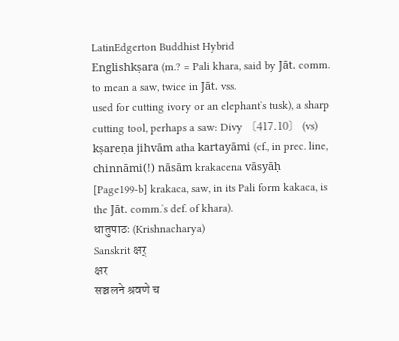LatinEdgerton Buddhist Hybrid
Englishkṣara (m.? = Pali khara, said by Jāt. comm. to mean a saw, twice in Jāt. vss.
used for cutting ivory or an elephantʼs tusk), a sharp cutting tool, perhaps a saw: Divy 〔417.10〕 (vs) kṣareṇa jihvām atha kartayāmi (cf., in prec. line, chinnāmi(!) nāsām krakacena vāsyāḥ
[Page199-b] krakaca, saw, in its Pali form kakaca, is the Jāt. comm.ʼs def. of khara).
धातुपाठः (Krishnacharya)
Sanskrit क्षर्
क्षर
सञ्चलने श्रवणे च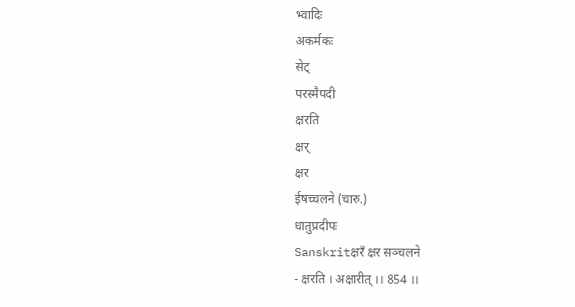भ्वादिः
अकर्मकः
सेट्
परस्मैपदी
क्षरति
क्षर्
क्षर
ईषच्चलने (चारु.)
धातुप्रदीपः
Sanskritक्षरँ क्षर सञ्चलने
- क्षरति । अक्षारीत् ।। 854 ।।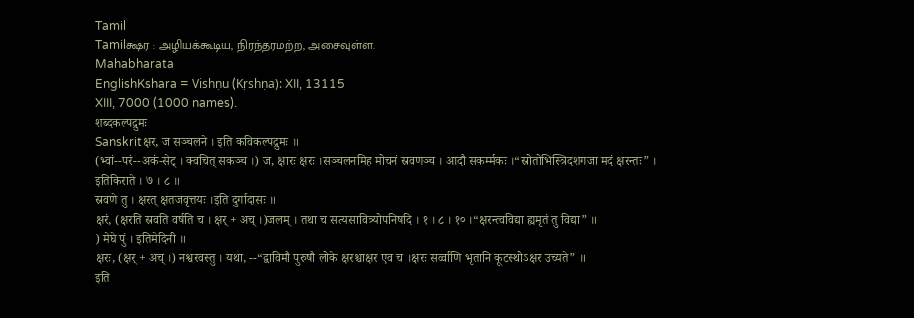Tamil
Tamilக்ஷர : அழியக்கூடிய, நிரந்தரமற்ற, அசைவுள்ள.
Mahabharata
EnglishKshara = Vishṇu (Kṛshṇa): XII, 13115
XIII, 7000 (1000 names).
शब्दकल्पद्रुमः
Sanskritक्षर, ज सञ्चलने । इति कविकल्पद्रुमः ॥
(भ्वां--परं--अकं-सेट् । क्वचित् सकञ्च ।) ज, क्षारः क्षरः ।सञ्चलनमिह मोचनं स्रवणञ्च । आदौ सकर्म्मकः ।“स्रोतोभिस्त्रिदशगजा मदं क्षरन्तः” । इतिकिराते । ७ । ८ ॥
स्रवणे तु । क्षरत् क्षतजवृत्तयः ।इति दुर्गादासः ॥
क्षरं, (क्षरति स्रवति वर्षति च । क्षर् + अच् ।)जलम् । तथा च सत्यसावित्र्योपनिषदि । १ । ८ । १० ।“क्षरन्त्वविद्या ह्यमृतं तु विद्या” ॥
) मेघे पुं । इतिमेदिनी ॥
क्षरः, (क्षर् + अच् ।) नश्वरवस्तु । यथा, --“द्वाविमौ पुरुषौ लोके क्षरश्चाक्षर एव च ।क्षरः सर्व्वाणि भृतानि कूटस्थोऽक्षर उच्यते” ॥
इति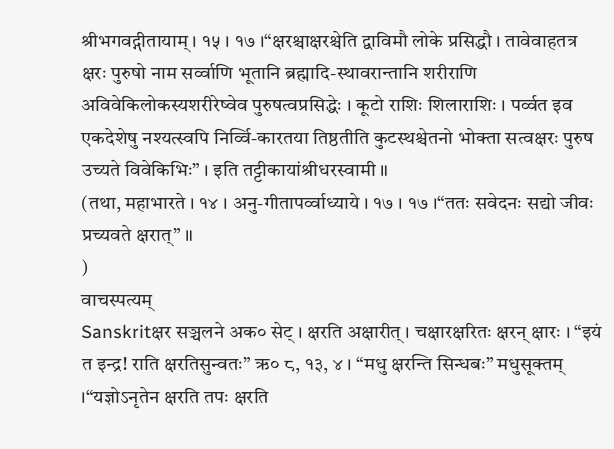श्रीभगवद्गीतायाम् । १५ । १७ ।“क्षरश्चाक्षरश्चेति द्वाविमौ लोके प्रसिद्धौ । तावेवाहतत्र क्षरः पुरुषो नाम सर्व्वाणि भूतानि ब्रह्मादि-स्थावरान्तानि शरीराणि अविवेकिलोकस्यशरीरेष्वेव पुरुषत्वप्रसिद्धेः । कूटो राशिः शिलाराशिः । पर्व्वत इव एकदेशेषु नश्यत्स्वपि निर्व्वि-कारतया तिष्ठतीति कुटस्थश्चेतनो भोक्ता सत्वक्षरः पुरुष उच्यते विवेकिभिः” । इति तट्टीकायांश्रीधरस्वामी ॥
(तथा, महाभारते । १४ । अनु-गीतापर्व्वाध्याये । १७ । १७ ।“ततः सवेदनः सद्यो जीवः प्रच्यवते क्षरात्” ॥
)
वाचस्पत्यम्
Sanskritक्षर सञ्चलने अक० सेट् । क्षरति अक्षारीत् । चक्षारक्षरितः क्षरन् क्षारः । “इयं त इन्द्र! राति क्षरतिसुन्वतः” ऋ० ८, १३, ४ । “मधु क्षरन्ति सिन्धबः” मधुसूक्तम् ।“यज्ञोऽनृतेन क्षरति तपः क्षरति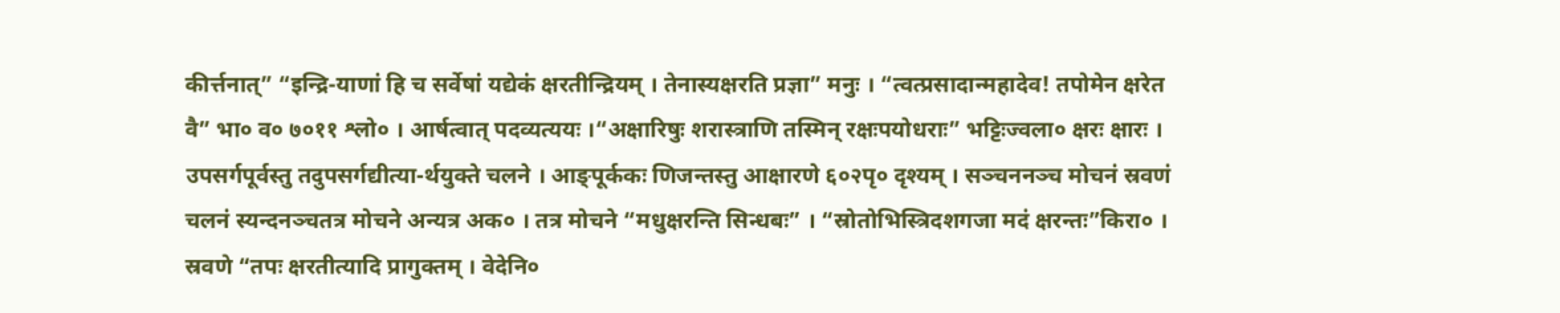कीर्त्तनात्” “इन्द्रि-याणां हि च सर्वेषां यद्येकं क्षरतीन्द्रियम् । तेनास्यक्षरति प्रज्ञा” मनुः । “त्वत्प्रसादान्महादेव! तपोमेन क्षरेत वै” भा० व० ७०११ श्लो० । आर्षत्वात् पदव्यत्ययः ।“अक्षारिषुः शरास्त्राणि तस्मिन् रक्षःपयोधराः” भट्टिःज्वला० क्षरः क्षारः । उपसर्गपूर्वस्तु तदुपसर्गद्यीत्या-र्थयुक्ते चलने । आङ्पूर्ककः णिजन्तस्तु आक्षारणे ६०२पृ० दृश्यम् । सञ्चननञ्च मोचनं स्रवणं चलनं स्यन्दनञ्चतत्र मोचने अन्यत्र अक० । तत्र मोचने “मधुक्षरन्ति सिन्धबः” । “स्रोतोभिस्त्रिदशगजा मदं क्षरन्तः”किरा० । स्रवणे “तपः क्षरतीत्यादि प्रागुक्तम् । वेदेनि०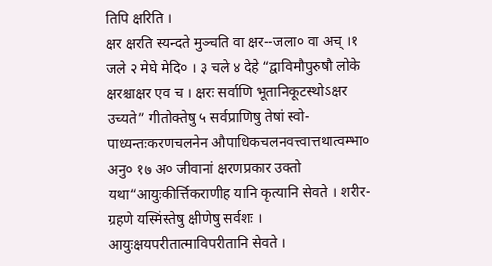तिपि क्षरिति ।
क्षर क्षरति स्यन्दते मुञ्चति वा क्षर--जला० वा अच् ।१ जले २ मेघे मेदि० । ३ चले ४ देहे “द्वाविमौपुरुषौ लोके क्षरश्चाक्षर एव च । क्षरः सर्वाणि भूतानिकूटस्थोऽक्षर उच्यते” गीतोक्तेषु ५ सर्वप्राणिषु तेषां स्वो-पाध्यन्तःकरणचलनेन औपाधिकचलनवत्त्वात्तथात्वम्भा० अनु० १७ अ० जीवानां क्षरणप्रकार उक्तो यथा“आयुःकीर्त्तिकराणीह यानि कृत्यानि सेवते । शरीर-ग्रहणे यस्मिंस्तेषु क्षीणेषु सर्वशः । आयुःक्षयपरीतात्माविपरीतानि सेवते ।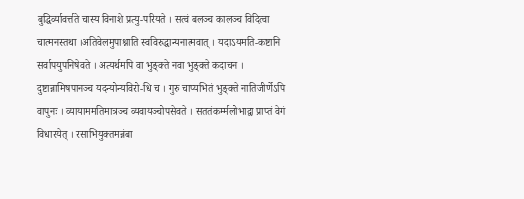बुद्धिर्व्यावर्त्तते चास्य विनाशे प्रत्यु-परियते । सत्वं बलञ्च कालञ्च विदित्वा चात्मनस्तथा ।अतिवेलमुपाश्नाति स्वविरुद्धान्यनात्मवात् । यदाऽयमति-कष्टानि सर्वापयुपनिषेवते । अत्यर्थमपि वा भुङ्क्ते नवा भुङ्क्ते कदाचन । दुष्टान्नामिषपानञ्च यदन्योन्यविरो-धि च । गुरु चाप्यभितं भुङ्क्ते नातिजीर्णेऽपि वापुनः । व्यायाममतिमात्रञ्च व्यवायञ्चोपसेवते । सततंकर्म्मलोभाद्वा प्राप्तं वेगं विधारयेत् । रसाभियुक्तमन्नंबा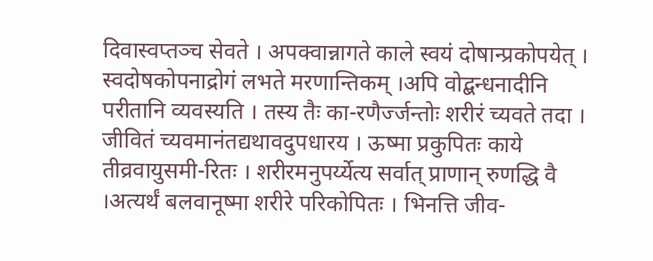दिवास्वप्तञ्च सेवते । अपक्वान्नागते काले स्वयं दोषान्प्रकोपयेत् । स्वदोषकोपनाद्रोगं लभते मरणान्तिकम् ।अपि वोद्बन्धनादीनि परीतानि व्यवस्यति । तस्य तैः का-रणैर्ज्जन्तोः शरीरं च्यवते तदा । जीवितं च्यवमानंतद्यथावदुपधारय । ऊष्मा प्रकुपितः काये तीव्रवायुसमी-रितः । शरीरमनुपर्य्येत्य सर्वात् प्राणान् रुणद्धि वै ।अत्यर्थं बलवानूष्मा शरीरे परिकोपितः । भिनत्ति जीव-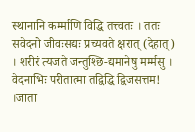स्थानानि कर्म्माणि विद्धि तत्त्वतः । ततः सवेदनो जीवःसद्यः प्रच्यवते क्षरात् (देहात्) । शरीरं त्यजते जन्तुश्छि-द्यमानेषु मर्म्मसु । वेदनाभिः परीतात्मा तद्विद्धि द्विजसत्तम! ।जाता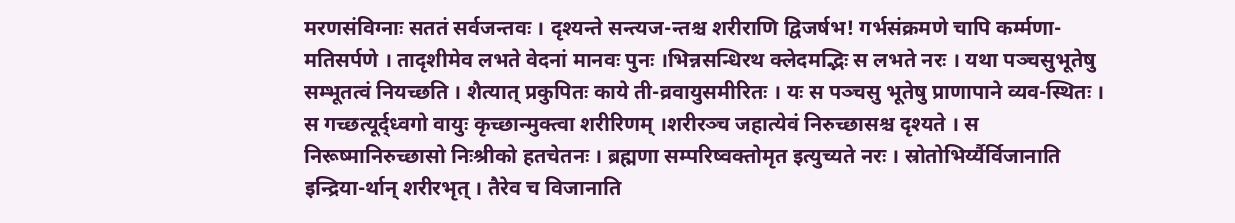मरणसंविग्नाः सततं सर्वजन्तवः । दृश्यन्ते सन्त्यज-न्तश्च शरीराणि द्विजर्षभ! गर्भसंक्रमणे चापि कर्म्मणा-मतिसर्पणे । तादृशीमेव लभते वेदनां मानवः पुनः ।भिन्नसन्धिरथ क्लेदमद्भिः स लभते नरः । यथा पञ्चसुभूतेषु सम्भूतत्वं नियच्छति । शैत्यात् प्रकुपितः काये ती-व्रवायुसमीरितः । यः स पञ्चसु भूतेषु प्राणापाने व्यव-स्थितः । स गच्छत्यूर्द्ध्वगो वायुः कृच्छान्मुक्त्वा शरीरिणम् ।शरीरञ्च जहात्येवं निरुच्छासश्च दृश्यते । स निरूष्मानिरुच्छासो निःश्रीको हतचेतनः । ब्रह्मणा सम्परिष्वक्तोमृत इत्युच्यते नरः । स्रोतोभिर्य्यैर्विजानाति इन्द्रिया-र्थान् शरीरभृत् । तैरेव च विजानाति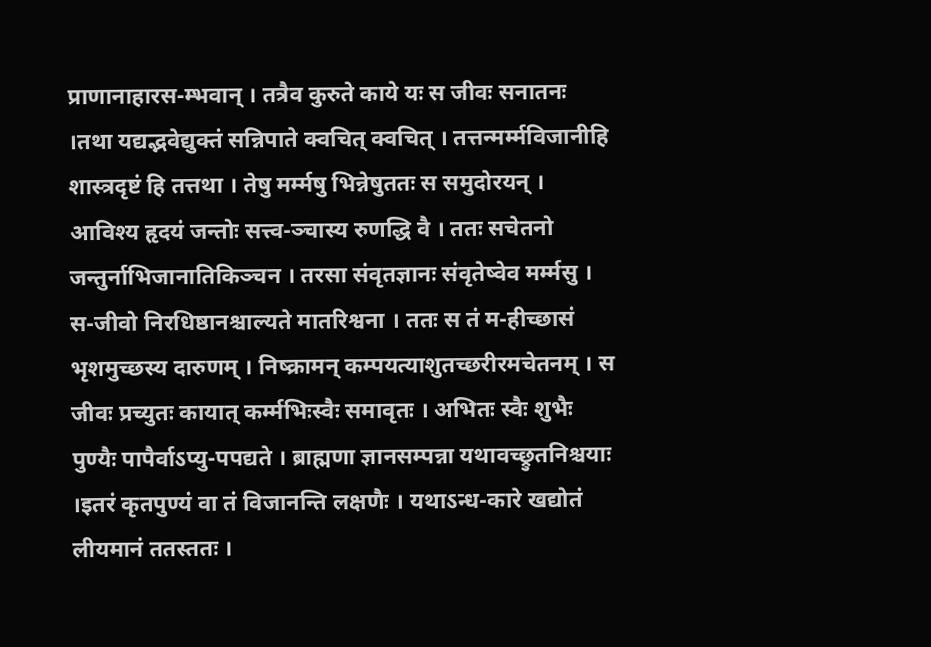प्राणानाहारस-म्भवान् । तत्रैव कुरुते काये यः स जीवः सनातनः ।तथा यद्यद्भवेद्युक्तं सन्निपाते क्वचित् क्वचित् । तत्तन्मर्म्मविजानीहि शास्त्रदृष्टं हि तत्तथा । तेषु मर्म्मषु भिन्नेषुततः स समुदोरयन् । आविश्य हृदयं जन्तोः सत्त्व-ञ्चास्य रुणद्धि वै । ततः सचेतनो जन्तुर्नाभिजानातिकिञ्चन । तरसा संवृतज्ञानः संवृतेष्वेव मर्म्मसु । स-जीवो निरधिष्ठानश्चाल्यते मातरिश्वना । ततः स तं म-हीच्छासं भृशमुच्छस्य दारुणम् । निष्क्रामन् कम्पयत्याशुतच्छरीरमचेतनम् । स जीवः प्रच्युतः कायात् कर्म्मभिःस्वैः समावृतः । अभितः स्वैः शुभैः पुण्यैः पापैर्वाऽप्यु-पपद्यते । ब्राह्मणा ज्ञानसम्पन्ना यथावच्छ्रुतनिश्चयाः ।इतरं कृतपुण्यं वा तं विजानन्ति लक्षणैः । यथाऽन्ध-कारे खद्योतं लीयमानं ततस्ततः ।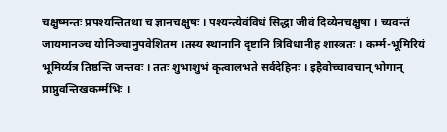चक्षुष्मन्तः प्रपश्यन्तितथा च ज्ञानचक्षुषः । पश्यन्त्येवंविधं सिद्धा जीवं दिव्येनचक्षुषा । च्यवन्तं जायमानञ्च योनिञ्चानुपवेशितम ।तस्य स्थानानि दृष्टानि त्रिविधानीह शास्त्रतः । कर्म्म-भूमिरियं भूमिर्य्यत्र तिष्ठन्ति जन्तवः । ततः शुभाशुभं कृत्वालभते सर्वदेहिनः । इहैवोच्चावचान् भोगान् प्राप्नुवन्तिखकर्म्मभिः ।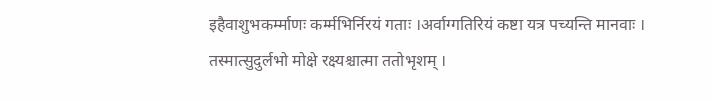इहैवाशुभकर्म्माणः कर्म्मभिर्निरयं गताः ।अर्वाग्गतिरियं कष्टा यत्र पच्यन्ति मानवाः । तस्मात्सुदुर्लभो मोक्षे रक्ष्यश्चात्मा ततोभृशम् ।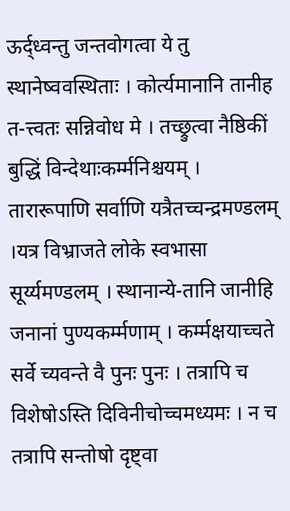ऊर्द्ध्वन्तु जन्तवोगत्वा ये तु स्थानेष्ववस्थिताः । कोर्त्यमानानि तानीह त-त्त्वतः सन्निवोध मे । तच्छ्रुत्वा नैष्ठिकीं बुद्धिं विन्देथाःकर्म्मनिश्चयम् । तारारूपाणि सर्वाणि यत्रैतच्चन्द्रमण्डलम् ।यत्र विभ्राजते लोके स्वभासा सूर्य्यमण्डलम् । स्थानान्ये-तानि जानीहि जनानां पुण्यकर्म्मणाम् । कर्म्मक्षयाच्चते सर्वे च्यवन्ते वै पुनः पुनः । तत्रापि च विशेषोऽस्ति दिविनीचोच्चमध्यमः । न च तत्रापि सन्तोषो दृष्ट्वा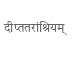दीप्ततरांश्रियम्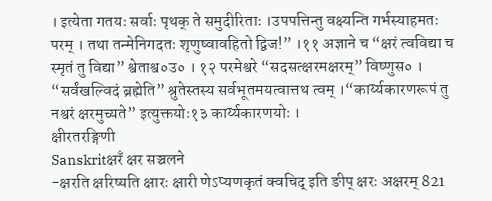। इत्येता गतयः सर्वाः पृथक् ते समुदीरिताः ।उपपत्तिन्तु वक्ष्यन्ति गर्भस्याहमतः परम् । तथा तन्मेनिगदतः शृणुष्वावहितो द्विज!” ।११ अज्ञाने च “क्षरं त्वविद्या च स्मृतं तु विद्या” श्वेताश्व०उ० । १२ परमेश्वरे “सदसत्क्षरमक्षरम्” विष्णुस० । “सर्वंखल्विदं ब्रह्मेति” श्रुतेस्तस्य सर्वभूतमयत्वात्तथ त्वम् ।“कार्य्यकारणरूपं तु नश्वरं क्षरमुच्यते” इत्युक्तयोः१३ कार्य्यकारणयोः ।
क्षीरतरङ्गिणी
Sanskritक्षरँ क्षर सञ्चलने
-क्षरति क्षरिष्यति क्षारः क्षारी णेऽप्यणकृतं क्वचिद् इति ङीप् क्षरः अक्षरम् 821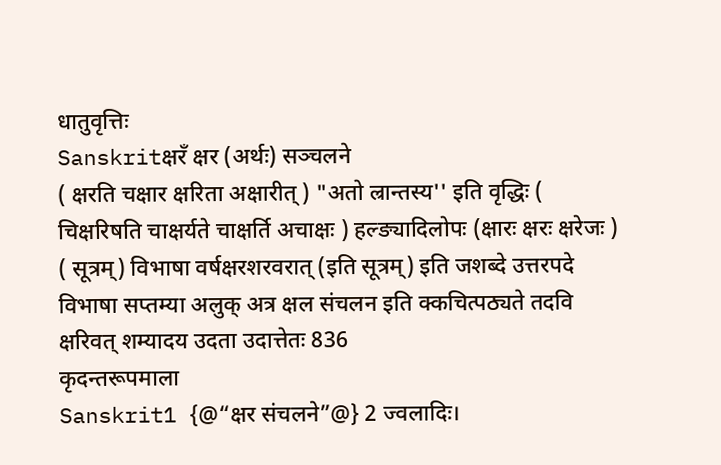धातुवृत्तिः
Sanskritक्षरँ क्षर (अर्थः) सञ्चलने
( क्षरति चक्षार क्षरिता अक्षारीत् ) "अतो ल्रान्तस्य'' इति वृद्धिः ( चिक्षरिषति चाक्षर्यते चाक्षर्ति अचाक्षः ) हल्ङ्यादिलोपः (क्षारः क्षरः क्षरेजः ) ( सूत्रम्) विभाषा वर्षक्षरशरवरात् (इति सूत्रम्) इति जशब्दे उत्तरपदे विभाषा सप्तम्या अलुक् अत्र क्षल संचलन इति क्कचित्पठ्यते तदवि क्षरिवत् शम्यादय उदता उदात्तेतः 836
कृदन्तरूपमाला
Sanskrit1 {@“क्षर संचलने”@} 2 ज्वलादिः।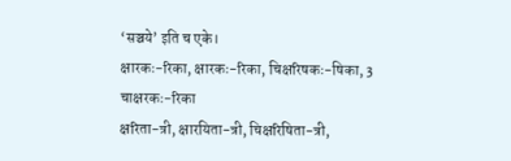‘सञ्चये’ इति च एके।
क्षारकः-रिका, क्षारकः-रिका, चिक्षरिषकः-षिका, 3 चाक्षरकः-रिका
क्षरिता-त्री, क्षारयिता-त्री, चिक्षरिषिता-त्री,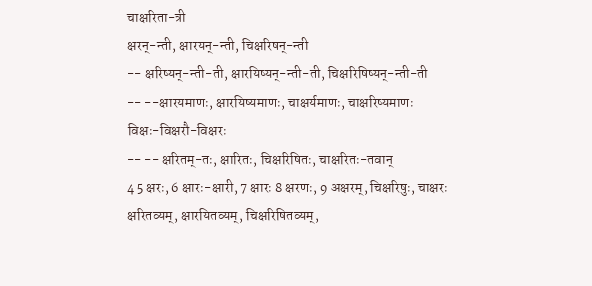चाक्षरिता-त्री
क्षरन्-न्ती, क्षारयन्-न्ती, चिक्षरिषन्-न्ती
-- क्षरिष्यन्-न्ती-ती, क्षारयिष्यन्-न्ती-ती, चिक्षरिषिष्यन्-न्ती-ती
-- --क्षारयमाणः, क्षारयिष्यमाणः, चाक्षर्यमाणः, चाक्षरिष्यमाणः
विक्षः-विक्षरौ-विक्षरः
-- -- क्षरितम्-तः, क्षारितः, चिक्षरिषितः, चाक्षरितः-तवान्
4 5 क्षरः, 6 क्षारः-क्षारी, 7 क्षारः 8 क्षरणः, 9 अक्षरम्, चिक्षरिषुः, चाक्षरः
क्षरितव्यम्, क्षारयितव्यम्, चिक्षरिषितव्यम्,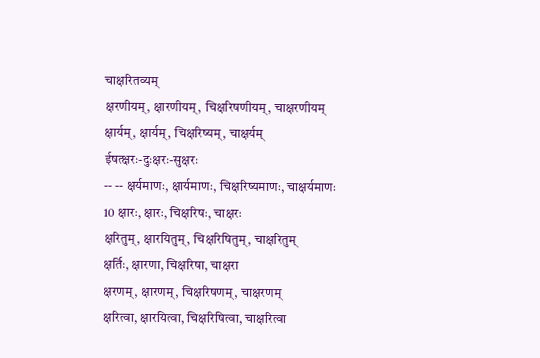चाक्षरितव्यम्
क्षरणीयम्, क्षारणीयम्, चिक्षरिषणीयम्, चाक्षरणीयम्
क्षार्यम्, क्षार्यम्, चिक्षरिष्यम्, चाक्षर्यम्
ईषत्क्षरः-दुःक्षरः-सुक्षरः
-- -- क्षर्यमाणः, क्षार्यमाणः, चिक्षरिष्यमाणः, चाक्षर्यमाणः
10 क्षारः, क्षारः, चिक्षरिषः, चाक्षरः
क्षरितुम्, क्षारयितुम्, चिक्षरिषितुम्, चाक्षरितुम्
क्षर्तिः, क्षारणा, चिक्षरिषा, चाक्षरा
क्षरणम्, क्षारणम्, चिक्षरिषणम्, चाक्षरणम्
क्षरित्वा, क्षारयित्वा, चिक्षरिषित्वा, चाक्षरित्वा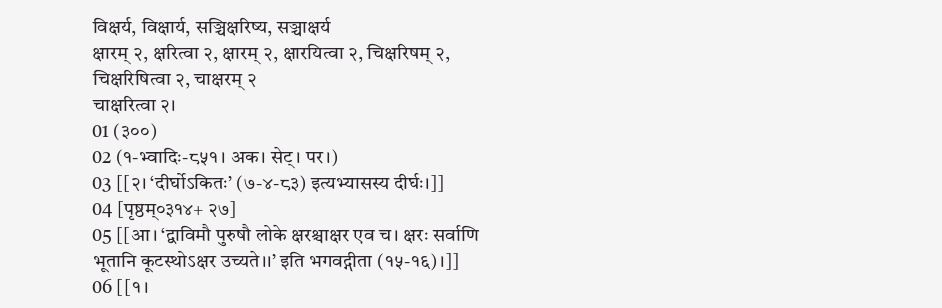विक्षर्य, विक्षार्य, सञ्चिक्षरिष्य, सञ्चाक्षर्य
क्षारम् २, क्षरित्वा २, क्षारम् २, क्षारयित्वा २, चिक्षरिषम् २, चिक्षरिषित्वा २, चाक्षरम् २
चाक्षरित्वा २।
01 (३००)
02 (१-भ्वादिः-८५१। अक। सेट्। पर।)
03 [[२। ‘दीर्घोऽकितः’ (७-४-८३) इत्यभ्यासस्य दीर्घः।]]
04 [पृष्ठम्०३१४+ २७]
05 [[आ। ‘द्वाविमौ पुरुषौ लोके क्षरश्चाक्षर एव च। क्षरः सर्वाणि भूतानि कूटस्थोऽक्षर उच्यते।।’ इति भगवद्गीता (१५-१६)।]]
06 [[१।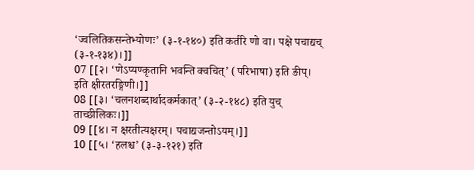‘ज्वलितिकसन्तेभ्योणः’ (३-१-१४०) इति कर्तरि णो वा। पक्षे पचाद्यच् (३-१-१३४)।]]
07 [[२। ‘णेऽप्यण्कृतानि भवन्ति क्वचित्’ (परिभाषा) इति ङीप्। इति क्षीरतरङ्गिणी।]]
08 [[३। ‘चलनशब्दार्थादकर्मकात्’ (३-२-१४८) इति युच् ताच्छीलिकः।]]
09 [[४। न क्षरतीत्यक्षरम्। पचाद्यजन्तोऽयम्।]]
10 [[५। ‘हलश्च’ (३-३-१२१) इति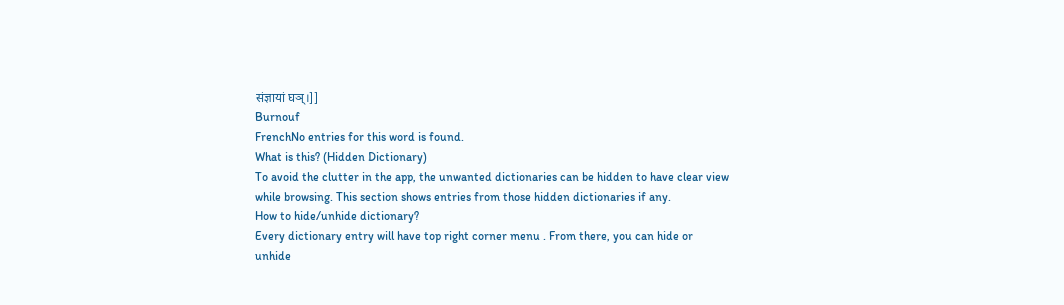संज्ञायां घञ्।]]
Burnouf
FrenchNo entries for this word is found.
What is this? (Hidden Dictionary)
To avoid the clutter in the app, the unwanted dictionaries can be hidden to have clear view while browsing. This section shows entries from those hidden dictionaries if any.
How to hide/unhide dictionary?
Every dictionary entry will have top right corner menu . From there, you can hide or unhide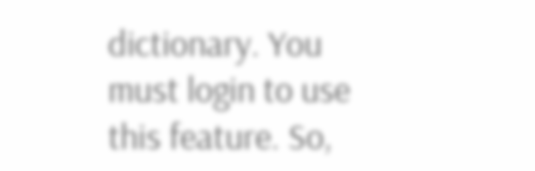dictionary. You must login to use this feature. So,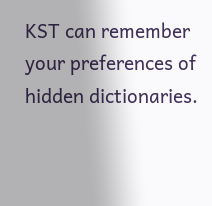KST can remember your preferences of hidden dictionaries.